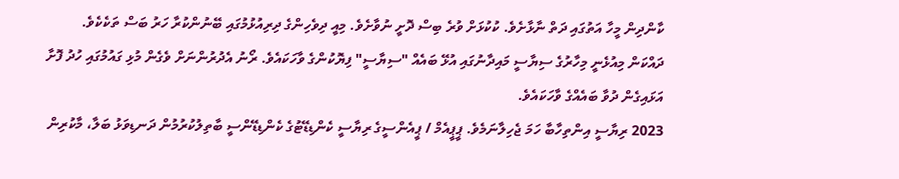ކާންދިން މީހާ އަތުގައި ދަތް ނާޅާށެވެ. ކުކުޅަށް ވުރެ ބިސް ދޮށީ ނުވާށެވެ. މިއީ ދިވެހިންގެ ދިރިއުޅުމުގައި ބޭނުންކުރާ ހަރު ބަސް ތަކެކެވެ.
ދައްކަން މިއުޅެނީ މިހާރުގެ ސިޔާސީ މައިދާނުގައި އުޅޭ ބައެއް "ސިޔާސީ" ފިޔޮކުންގެ ވާހަކައެވެ. ރޯނު އެދުރުންނަށް ވެގެން މުޅި ގައުމުގައި ހުދު ފޮށާ އަޅައިގެން ދުވާ ބައެއްގެ ވާހަކައެވެ.
2023 ރިޔާސީ އިންތިހާބާ ހަމަ ޖެހިލާނަމެވެ. ޕީޕީއެމް / ޕީއެންސީގެ ރިޔާސީ ކެންޑިޑޭޓުގެ ކެންޑިޑޭންސީ ބާތިލުކުރުމުން ދަނޑިވަޅު ބަލާ، މާކުރިން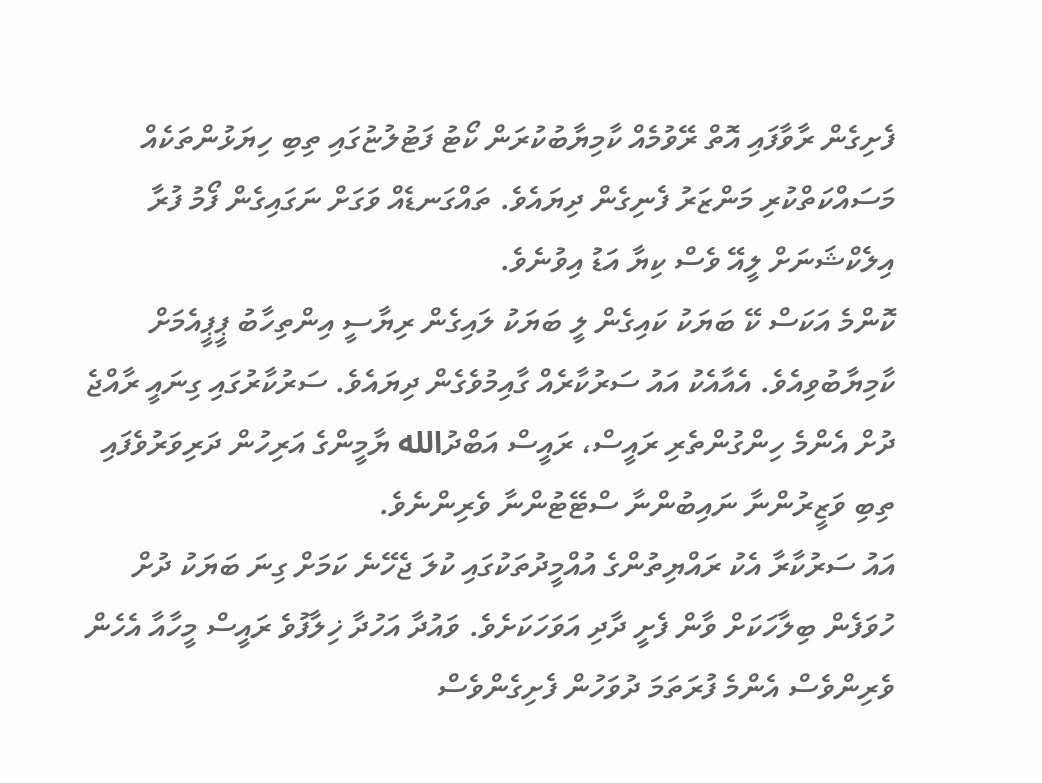ފެށިގެން ރާވާފައި އޮތް ރޭވުމެއް ކާމިޔާބުކުރަން ކޯޓު ފަޓުލުޏުގައި ތިބި ހިޔަޅުންތަކެއް މަސައްކަތްކުރި މަންޒަރު ފެނިގެން ދިޔައެވެ. ތައްގަނޑެއް ވަގަށް ނަގައިގެން ފޯމު ފުރާ އިލެކްޝަނަށް ލީއޭ ވެސް ކިޔާ އަޑު އިވުނެވެ.
ކޮންމެ އަކަސް ކޭ ބަޔަކު ކައިގެން ލީ ބަޔަކު ލައިގެން ރިޔާސީ އިންތިހާބު ޕީޕީއެމަށް ކާމިޔާބުވިއެވެ. އެއާއެކު އައު ސަރުކާރެއް ގާއިމުވެގެން ދިޔައެވެ. ސަރުކާރުގައި ގިނައީ ރާއްޖެ ދުށް އެންމެ ހިންގުންތެރި ރައީސް، ރައީސް އަބްދުالله ޔާމީންގެ އަރިހުން ދަރިވަރުވެފައި ތިބި ވަޒީރުންނާ ނައިބުންނާ ސްޓޭޓުންނާ ވެރިންނެވެ.
އައު ސަރުކާރާ އެކު ރައްޔިތުންގެ އުއްމީދުތަކުގައި ކުލަ ޖެހޭނެ ކަމަށް ގިނަ ބަޔަކު ދުށް ހުވަފެން ބިލާހަކަށް ވާން ފެށީ ދާދި އަވަހަކަށެވެ. ވައުދާ އަހުދާ ޚިލާފުވެ ރައީސް މީހާއާ އެހެން ވެރިންވެސް އެންމެ ފުރަތަމަ ދުވަހުން ފެށިގެންވެސް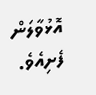އޮޅުވާލަން ފެށިއެވެ.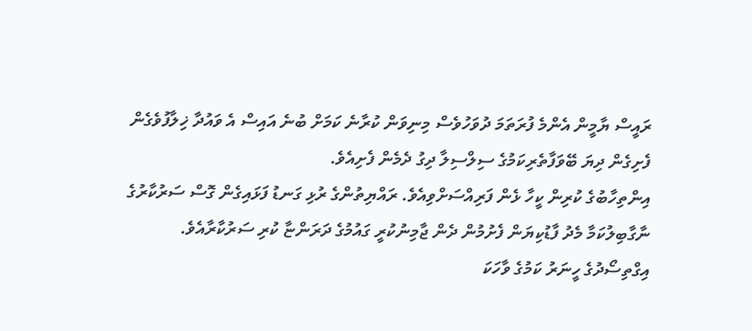ރައީސް ޔާމީން އެންމެ ފުރަތަމަ ދުވަހުވެސް މިނިވަން ކުރާނެ ކަމަށް ބުނެ އައިސް އެ ވައުދާ ޚިލާފުވެގެން ފެށިގެން ދިޔަ ބޭވަފާތެރިކަމުގެ ސިލްސިލާ ދިގު ދެމެން ފެށިއެވެ.
އިންތިހާބުގެ ކުރިން ކީހާ ޅެން ފަރިއްސަށްވިއެވެ. ރައްޔިތުންގެ ރުޅި ގަނޑު ފަޅައިގެން ގޮސް ސަރުކާރުގެ ނާގާބިލުކަމާ މެދު ފާޑުކިޔަން ފެށުމުން ދެން ޖާމިނުކުރީ ގައުމުގެ ދަރަންޏާ ކުރި ސަރުކާރާއެވެ.
އިގްތިސޯދުގެ ހީނަރު ކަމުގެ ވާހަކަ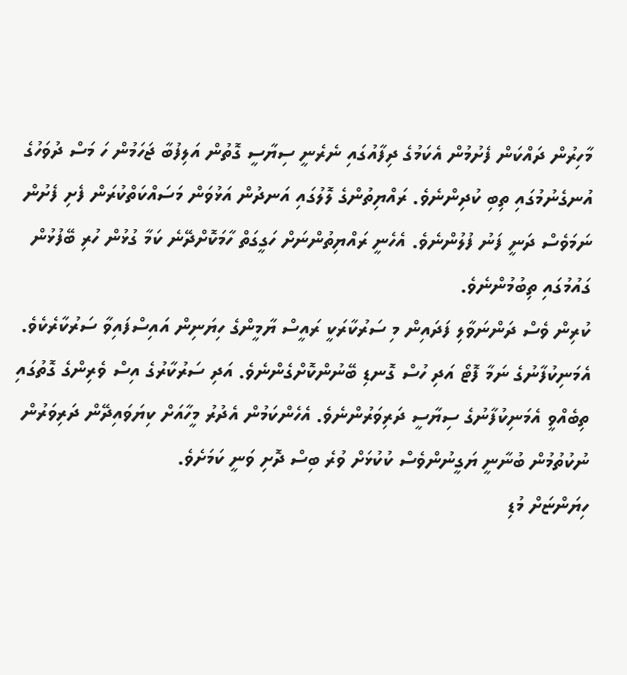މާހިރުން ދައްކަން ފެށުމުން އެކަމުގެ ދިފާއުގައި ނެރެނީ ސިޔާސީ ގޮތުން އަލިފުބާ ޖަހަމުން ހަ މަސް ދުވަހުގެ އުނގެނުމުގައި ތިބި ކުދިންނެވެ. ރައްޔިތުންގެ ލޮލުގައި އަނދުން އަޅުވަން މަސައްކަތްކުރަން ފެށި ފެށުން ނަމަވެސް ދަނީ ފަނު ފުލުންނެވެ. އެހެނީ ރައްޔިތުންނަށް ހަގީގަތް ހާމަކޮށްދޭނެ ކަމާ ގުޅުން ހުރި ބޭފުޅުން ގައުމުގައި ތިބުމުންނެވެ.
ކުރިން ވެސް ދަންނަވާލި ފަދައިން މި ސަރުކާރަކީ ރައީސް ޔާމީންގެ ހިޔަނިން އައިސްފައިވާ ސަރުކާރެކެވެ. އެމަނިކުފާނުގެ ނަމާ ފޮޓޯ އަދި ހުސް ގޮނޑި ބޭނުންކޮށްގެންނެވެ. އަދި ސަރުކާރުގެ އިސް ވެރިންގެ ގޮތުގައި ތިބެއްވީ އެމަނިކުފާނުގެ ސިޔާސީ ދަރިވަރުންނެވެ. އެހެންކަމުން އެދުރު މީހާއަށް ކިޔަވައިދޭން ދަރިވަރުން ނުކުތުމުން ބުނާނީ ޔަގީނުންވެސް ކުކުޅަށް ވުރެ ބިސް ދޮށި ވަނީ ކަމަށެވެ.
ހިޔަންޏަށް މުޑި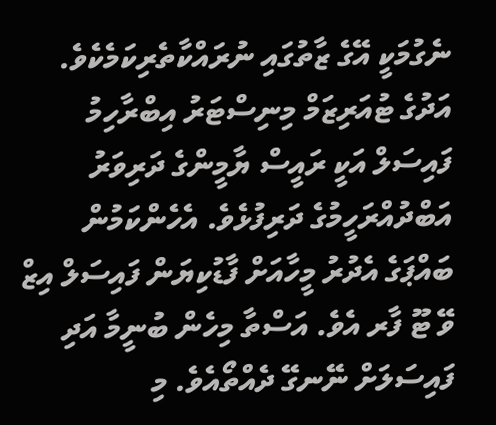ނެގުމަކީ އޭގެ ޒާތުގައި ނުރައްކާތެރިކަމެކެވެ. އަދުގެ ޓުއަރިޒަމް މިނިސްޓަރު އިބްރާހިމު ފައިސަލް އަކީ ރައީސް ޔާމީންގެ ދަރިވަރު އަބްދުއްރަހީމުގެ ދަރިފުޅެވެ. އެހެންކަމުން ބައްޕަގެ އެދުރު މީހާއަށް ފާޑުކިޔަން ފައިސަލް އިޒް ވޭ ޓޫ ފާރ އެވެ. އަސްތާ މިހެން ބުނީމާ އަދި ފައިސަލަށް ނޭނގޭ ދެއްތޯއެވެ. މި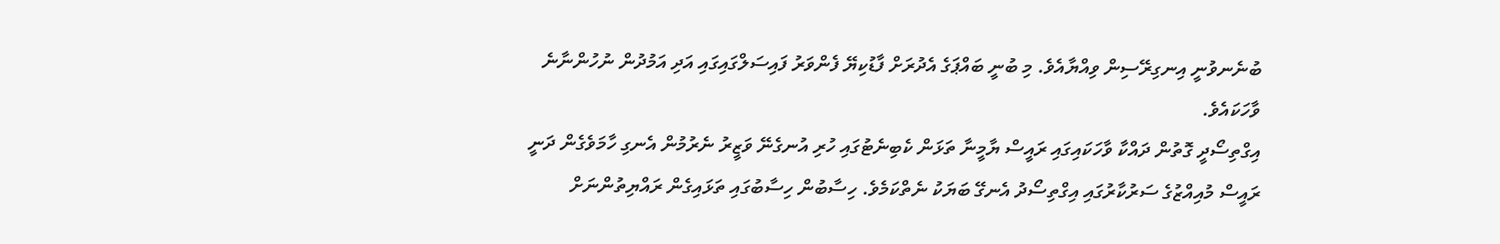ބުނެނވުނީ އިނގިރޭސިން ވިއްޔާއެވެ. މި ބުނީ ބައްޕަގެ އެދުރަށް ފާޑުކިޔޭ ފެންވަރު ފައިސަލްގައިގައި އަދި އަމުދުން ނުހުންނާނެ ވާހަކައެވެ.
އިގްތިސޯދީ ގޮތުން ދައްކާ ވާހަކައިގައި ރައީސް ޔާމީނާ ތަޅަން ކެބިނެޓުގައި ހުރި އުނގެނޭ ވަޒީރު ނެރުމުން އެނގި ހާމަވެގެން ދަނީ ރައީސް މުއިއްޒުގެ ސަރުކާރުގައި އިގްތިސޯދު އެނގޭ ބަޔަކު ނެތްކަމެވެ. ހިސާބުން ހިސާބުގައި ތަޅައިގެން ރައްޔިތުންނަށް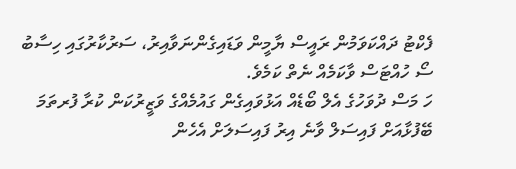ފެކްޓު ދައްކަވަމުން ރައީސް ޔާމީން ވަޑައިގެންނަވާއިރު، ސަރުކާރުގައި ހިސާބު ސޯ ހުއްޓަސް ވާކަމެއް ނެތް ކަމެވެ.
ހަ މަސް ދުވަހުގެ އެލް ބޯޑެއް އަޅުވައިގެން ގައުމެއްގެ ވަޒީރުކަން ކުރާ ފުރތަމަ ބޭފުޅާއަށް ފައިސަލް ވާނެ އިރު ފައިސަލަށް އެހެން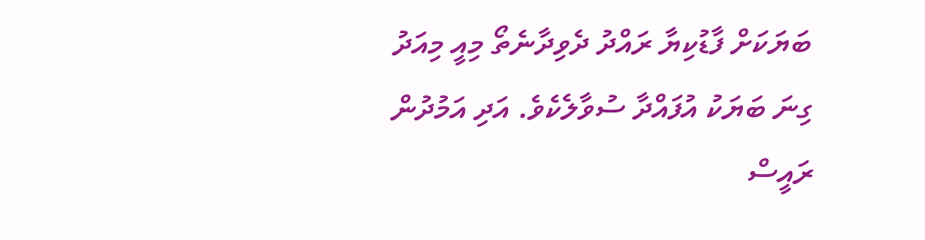ބަޔަކަށް ފާޑުކިޔާ ރައްދު ދެވިދާނެތޯ މިއީ މިއަދު ގިނަ ބަޔަކު އުފައްދާ ސުވާލެކެވެ. އަދި އަމުދުން ރައީސް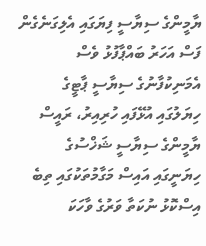ޔާމީންގެ ސިޔާސީ ފިޔަގައި އެލިގަނެގެން ފަސް އަހަރު ބައްޕާފުޅު ވެސް އެމަނިކުފާނުގެ ސިޔާސީ ޕާޓީގެ ހިޔަލުގައި އުޅޭފައި ހުރިއިރު، ރައީސް ޔާމީންގެ ސިޔާސީ ޝަޚްސުގެ ހިޔަނީގައި އައިސް މަގާމުތަކުގައި ތިބެ އިސްކޮޅު ނުކަތާ ވަރުގެ ވާހަކަ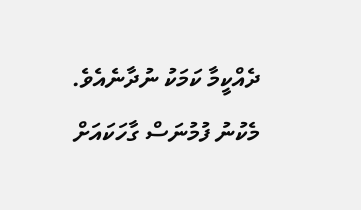ދެއްކީމާ ކަމަކު ނުދާނެއެވެ.
މެކުނު ފުމުނަސް ގާހަކައަށް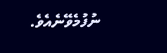ނުފުމެވޭނެއެވެ.